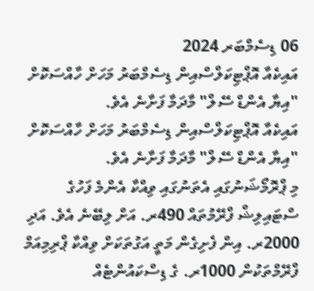06 ޑިސެމްބަރ 2024
އައިކެއާ އޮޕްޓިކަލްސްއިން ޑިސެމްބަރު މަހަށް ހާއްސަކޮށް "އިޔާ އެންޑް ސޭލް" މާދަމާ ފަށާނެ އެވެ.
އައިކެއާ އޮޕްޓިކަލްސްއިން ޑިސެމްބަރު މަހަށް ހާއްސަކޮށް "އިޔާ އެންޑް ސޭލް" މާދަމާ ފަށާނެ އެވެ.
މި ޕްރޮމޯޝަނުގައި އެތަނުގައި ވިއްކާ އެންމެ ފަހުގެ ސްޓައިލިޝް ފްރޭމުތައް 490ރ. އަށް ލިބޭނެ އެވެ. އަދި 2000ރ. އިން ފެށިގެން މަތީ އަގުތަކަށް ވިއްކާ ޕްރިމިއަމް ފްރޭމްތަކުން 1000ރ. ގެ ޑިސްކައުންޓެއް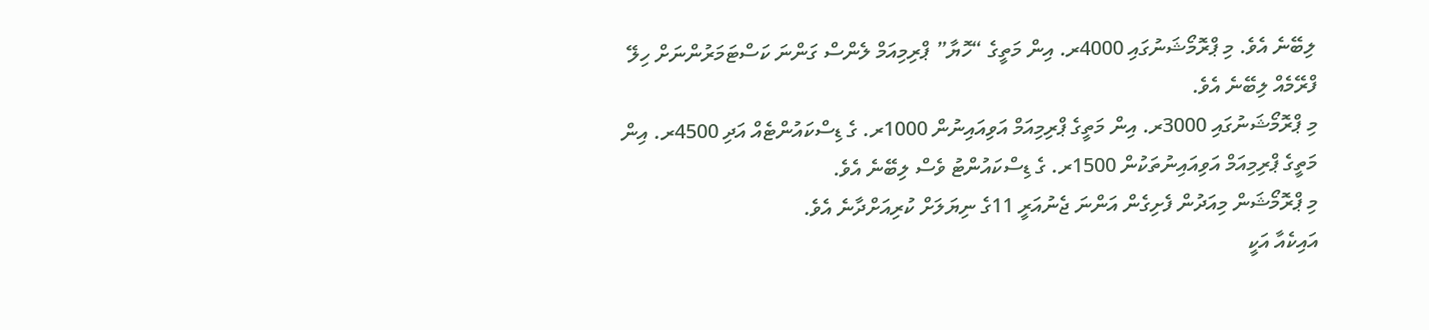ލިބޭނެ އެވެ. މި ޕްރޮމޯޝަނުގައި 4000ރ. އިން މަތީގެ “ހޮޔާ” ޕްރިމިއަމް ލެންސް ގަންނަ ކަސްޓަމަރުންނަށް ހިލޭ ފްރޭމެއް ލިބޭނެ އެވެ.
މި ޕްރޮމޯޝަނުގައި 3000ރ. އިން މަތީގެ ޕްރިމިއަމް އަވިއައިނުން 1000ރ. ގެ ޑިސްކައުންޓެއް އަދި 4500ރ. އިން މަތީގެ ޕްރިމިއަމް އަވިއައިނުތަކުން 1500ރ. ގެ ޑިސްކައުންޓު ވެސް ލިބޭނެ އެވެ.
މި ޕްރޮމޯޝަން މިއަދުން ފެށިގެން އަންނަ ޖެނުއަރީ 11ގެ ނިޔަލަށް ކުރިއަށްދާނެ އެވެ.
އައިކެއާ އަކީ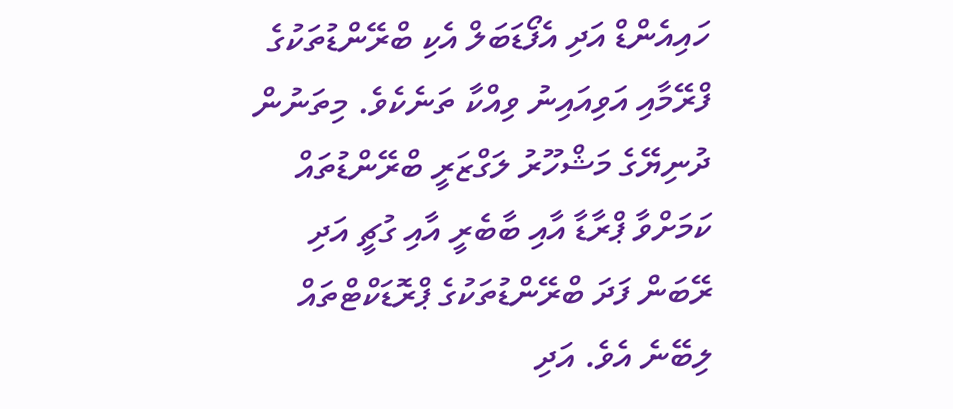ހައިއެންޑް އަދި އެފޯޑަބަލް އެކި ބްރޭންޑުތަކުގެ ފްރޭމާއި އަވިއައިނު ވިއްކާ ތަނެކެވެ. މިތަނުން ދުނިޔޭގެ މަޝްހޫރު ލަގްޒަރީ ބްރޭންޑުތައް ކަމަށްވާ ޕްރާޑާ އާއި ބާބެރީ އާއި ގުޗީ އަދި ރޭބަން ފަދަ ބްރޭންޑުތަކުގެ ޕްރޮޑަކްޓްތައް ލިބޭނެ އެވެ. އަދި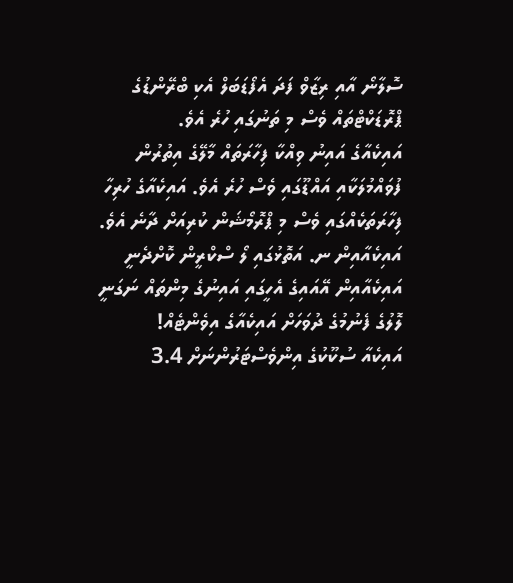ސޮލާނޯ އާއި ރިޒާވް ފަދަ އެފޯޑަބަލް އެކި ބްރޭންޑުގެ ޕްރޮޑަކްޓްތައް ވެސް މި ތަނުގައި ހުރެ އެވެ.
އައިކެއާގެ އައިނު ވިއްކާ ފިހާރަތައް މާލޭގެ އިތުރުން ފުވައްމުލަކާއި އައްޑޫގައި ވެސް ހުރެ އެވެ. އައިކެއާގެ ހުރިހާ ފިހާރަތަކެއްގައި ވެސް މި ޕްރޮމޯޝަން ކުރިއަށް ދާނެ އެވެ.
އައިކެއާއިން ނ. އަތޮޅުގައި ލޯ ސްކްރީން ކޮށްދެނީ
އައިކެއާއިން އޭއައިގެ އެހީގައި އައިނުގެ މިންތައް ނަގަނީ
ލޮލުގެ ފެނުމުގެ ދުވަހަށް އައިކެއާގެ އިވެންޓެއް!
އައިކެއާ ސުކޫކުގެ އިންވެސްޓަރުންނަށް 3.4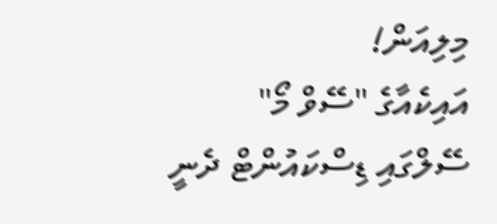މިލިއަން!
އައިކެއާގެ "ސޭވް މޯ" ސޭލްގައި ޑިސްކައުންޓް ދެނީ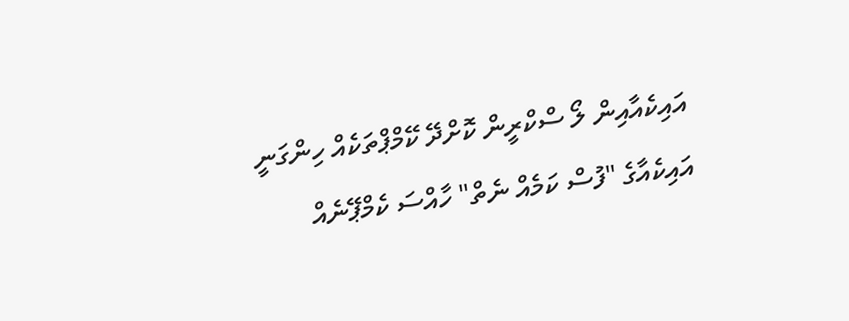އައިކެއާއިން ލޯ ސްކްރީން ކޮށްދޭ ކޭމްޕްތަކެއް ހިންގަނީ
އައިކެއާގެ "ފުސް ކަމެއް ނެތް" ހާއްސަ ކެމްޕޭނެއް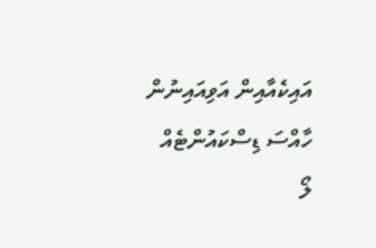އައިކެއާއިން އަވިއައިނުން ހާއްސަ ޑިސްކައުންޓެއް
ލޯ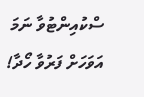ސްކުއިންޓުވާ ނަމަ އަވަހަށް ފަރުވާ ހޯދާ!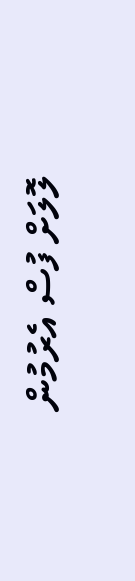ލޮލަށް ފުސް އެރުމުން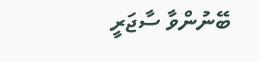ބޭނުންވާ ސާޖަރީ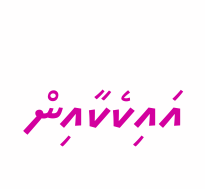އައިކެކާއިން